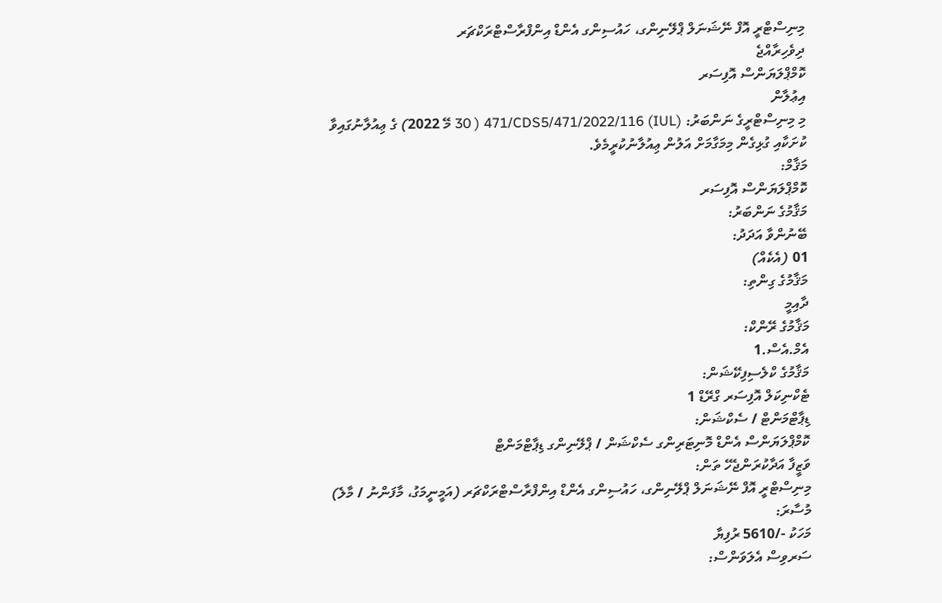މިނިސްޓްރީ އޮފް ނޭޝަނަލް ޕްލޭނިންގ، ހައުސިންގ އެންޑް އިންފްރާސްޓްރަކްޗަރ
ދިވެހިރާއްޖެ
ކޮމްޕްލަޔަންސް އޮފިސަރ
އިޢުލާން
މި މިނިސްޓްރީގެ ނަންބަރު: (IUL) 471/CDS5/471/2022/116 ( 30 މޭ 2022) ގެ ޢިއުލާނުގައިވާ ކުށަކާއި ގުޅިގެން މިމަގާމަށް އަލުން ޢިއުލާނުކުރީމެވެ.
މަޤާމް:
ކޮމްޕްލަޔަންސް އޮފިސަރ
މަޤާމުގެ ނަންބަރު:
ބޭނުންވާ އަދަދު:
01 (އެކެއް)
މަޤާމުގެ ގިންތި:
ދާއިމީ
މަޤާމުގެ ރޭންކް:
އެމް.އެސް.1
މަޤާމުގެ ކްލެސިފިކޭޝަން:
ޓެކްނިކަލް އޮފިސަރ ގްރޭޑް 1
ޑިޕާޓްމަންޓް / ސެކްޝަން:
ކޮމްޕްލަޔަންސް އެންޑް މޮނިޓަރިންގ ސެކްޝަން / ޕްލޭނިންގ ޑިޕާޓްމަންޓް
ވަޒީފާ އަދާކުރަންޖެހޭ ތަން:
މިނިސްޓްރީ އޮފް ނޭޝަނަލް ޕްލޭނިންގ، ހައުސިންގ އެންޑް އިންފްރާސްޓްރަކްޗަރ (އަމީނީމަގު، މާފަންނު / މާލެ)
މުސާރަ:
މަހަކު -/5610 ރުފިޔާ
ސަރވިސް އެލަވަންސް: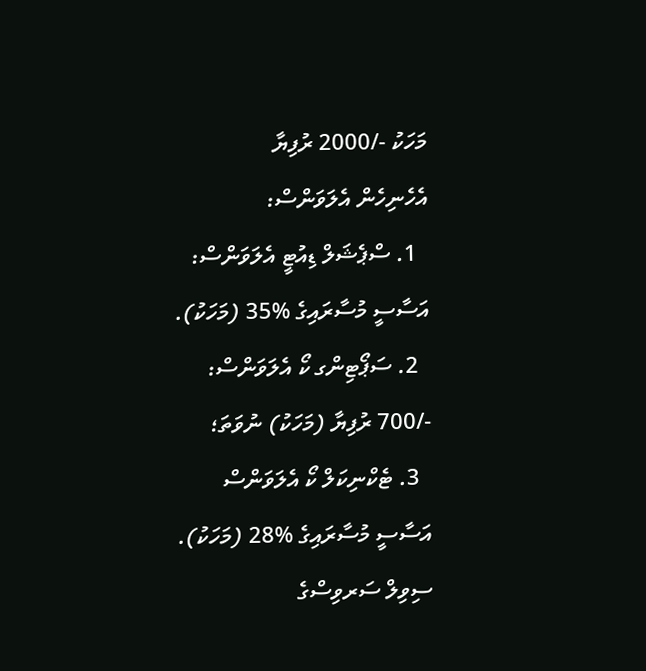މަހަކު -/2000 ރުފިޔާ
އެހެނިހެން އެލަވަންސް:
  1. ސްޕެޝަލް ޑިއުޓީ އެލަވަންސް: އަސާސީ މުސާރައިގެ %35 (މަހަކު).
  2. ސަޕޯޓިންގ ކޯ އެލަވަންސް: -/700 ރުފިޔާ (މަހަކު) ނުވަތަ؛
  3. ޓެކްނިކަލް ކޯ އެލަވަންސް އަސާސީ މުސާރައިގެ %28 (މަހަކު).
ސިވިލް ސަރވިސްގެ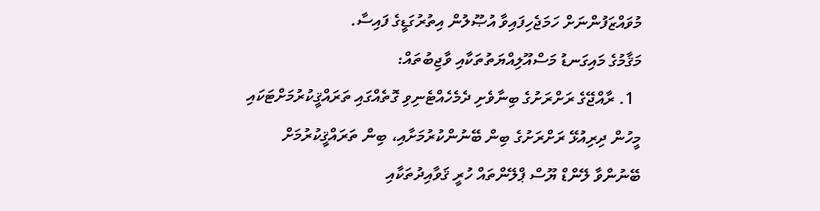މުވައްޒަފުންނަށް ހަމަޖެހިފައިވާ އުޞޫލުން އިތުރުގަޑީގެ ފައިސާ.
މަޤާމުގެ މައިގަނޑު މަސްއޫލިއްޔަތުތަކާއި ވާޖިބުތައް:
  1. ރާއްޖޭގެ ރަށްރަށުގެ ބިނާވެށި ދެމެހެއްޓެނިވި ގޮތެއްގައި ތަރައްޤީކުރުމަށްޓަކައި މީހުން ދިރިއުޅޭ ރަށްރަށުގެ ބިން ބޭނުންކުރުމަށާއި، ބިން ތަރައްޤީކުރުމަށް ބޭނުންވާ ލޭންޑް ޔޫސް ޕްލޭންތައް ހުރީ ޤަވާއިދުތަކާއި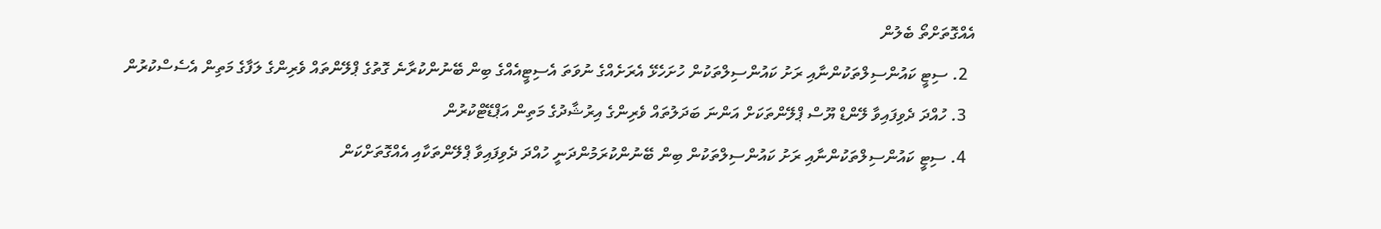އެއްގޮތަށްތޯ ބެލުން
  2. ސިޓީ ކައުންސިލްތަކުންނާއި ރަށު ކައުންސިލްތަކުން ހުށަހެޅޭ އެރަށެއްގެ ނުވަތަ އެސިޓީއެއްގެ ބިން ބޭނުންކުރާނެ ގޮތުގެ ޕްލޭންތައް ވެރިންގެ ލަފާގެ މަތިން އެސެސްކުރުން
  3. ހުއްދަ ދެވިފައިވާ ލޭންޑް ޔޫސް ޕްލޭންތަކަށް އަންނަ ބަދަލުތައް ވެރިންގެ އިރުޝާދުގެ މަތިން އަޕްޑޭޓްކުރުން
  4. ސިޓީ ކައުންސިލްތަކުންނާއި ރަށު ކައުންސިލްތަކުން ބިން ބޭނުންކުރަމުންދަނީ ހުއްދަ ދެވިފައިވާ ޕްލޭންތަކާއި އެއްގޮތަށްކަން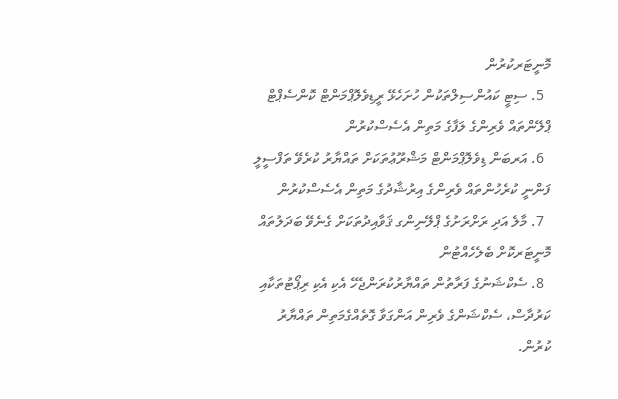މޮނީޓަރކުރުން
  5. ސިޓީ ކައުންސިލްތަކުން ހުށަހެޅޭ ރީޑިވެލޮޕްމަންޓް ކޮންސެޕްޓް ޕްލޭންތައް ވެރިންގެ ލަފާގެ މަތިން އެސެސްކުރުން
  6. އަރބަން ޑިވެލޮޕްމަންޓް މަޝްރޫޢުތަކަށް ތައްޔާރު ކުރެވޭ ތަފްސީލީ ފަންނީ ކުރެހުންތައް ވެރިންގެ އިރުޝާދުގެ މަތިން އެސެސްކުރުން
  7. މާލެ އަދި ރަށްރަށުގެ ޕްލޭނިންގ ޤަވާއިދުތަކަށް ގެނެވޭ ބަދަލުތައް މޮނީޓަރކޮށް ބެލެހެއްޓުން
  8. ސެކްޝަނުގެ ފަރާތުން ތައްޔާރުކުރަންޖެހޭ އެކި އެކި ރިޕޯޓުތަކާއި ކަރުދާސް، ސެކްޝަންގެ ވެރިން އަންގަވާ ގޮތެއްގެމަތިން ތައްޔާރު ކުރުން.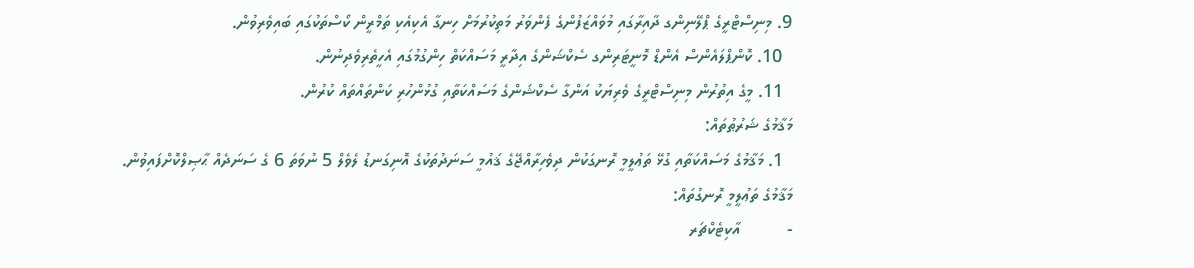9. މިނިސްޓްރީގެ ޕްލޭނިންގ ދާއިރާގައި މުވައްޒަފުންގެ ފެންވަރު މަތިކުރުމަށް ހިނގާ އެކިއެކި ތަމްރީން ކޯސްތަކުގައި ބައިވެރިވުން.
  10. ކޮންޕްލައެންސް އެންޑް މޮނީޓަރިންގ ސެކްޝަންގެ އިދާރީ މަސައްކަތް ހިންގުމުގައި އެހީތެރިވެދިނުން.
  11. މީގެ އިތުރުން މިނިސްޓްރީގެ ވެރިޔަކު އަންގާ ސެކްޝަންގެ މަސައްކަތާއި ގުޅުންހުރި ކަންތައްތައް ކުރުން.
މަޤާމުގެ ޝަރުޠުތައް:
  1. މަޤާމުގެ މަސައްކަތާއި ގުޅޭ ތަޢުލީމީ ރޮނގަކުން ދިވެހިރާއްޖޭގެ ޤައުމީ ސަނަދުތަކުގެ އޮނިގަނޑު ލެވެލް 5 ނުވަތަ 6 ގެ ސަނަދެއް ޙާޞިލްކޮށްފައިވުން.
މަޤާމުގެ ތަޢުލީމީ ރޮނގުތައް:
-          އާކިޓެކްޗަރ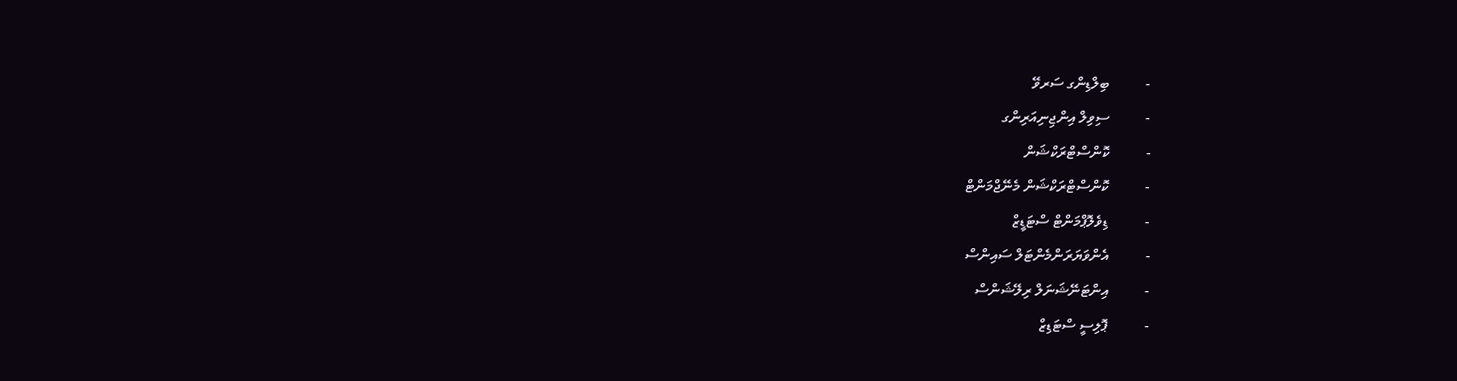-          ބިލްޑިންގ ސަރވޭ
-          ސިވިލް އިންޖިނިއަރިންގ
-          ކޮންސްޓްރަކްޝަން
-          ކޮންސްޓްރަކްޝަން މެނޭޖްމަންޓް
-          ޑިވެލޮޕްމަންޓް ސްޓަޑީޒް
-          އެންވަޔަރަންމެންޓަލް ސައިންސް
-          އިންޓަނޭޝަނަލް ރިލޭޝަންސް
-          ޕޮލިސީ ސްޓަޑިޒް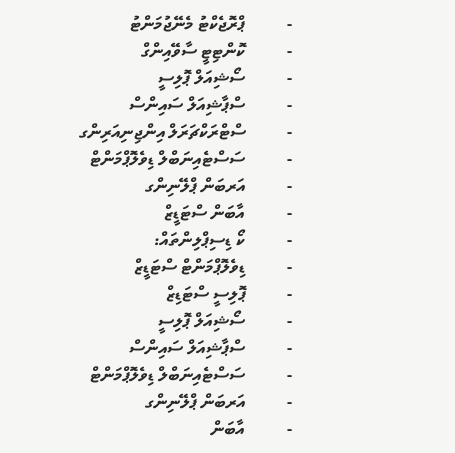-          ޕްރޮޖެކްޓު މެނޭޖުމަންޓު
-          ކޮންޓިޓީ ސާވޭއިންގް
-          ސޯޝިއަލް ޕޮލިސީ
-          ސްޕާޝިއަލް ސައިންސް
-          ސްޓްރަކްޗަރަލް އިންޖިނިއަރިންގ
-          ސަސްޓެއިނަބްލް ޑިވެލޮޕްމަންޓް
-          އަރބަން ޕްލޭނިންގ
-          އާބަން ސްޓަޑީޒް
-          ކޯ ޑިސިޕްލިންތައް:
-          ޑިވެލޮޕްމަންޓް ސްޓަޑީޒް
-          ޕޮލިސީ ސްޓަޑިޒް
-          ސޯޝިއަލް ޕޮލިސީ
-          ސްޕާޝިއަލް ސައިންސް
-          ސަސްޓެއިނަބްލް ޑިވެލޮޕްމަންޓް
-          އަރބަން ޕްލޭނިންގ
-          އާބަން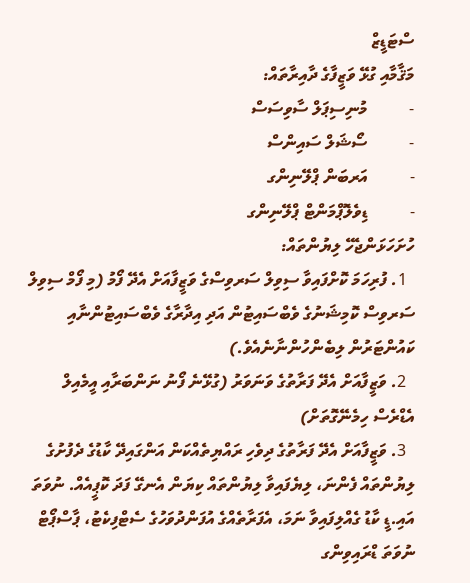ސްޓަޑީޒް
މަޤާމާއި ގުޅޭ ވަޒީފާގެ ދާއިރާތައް:
-          މުނިސިޕަލް ސާވިސަސް
-          ސޯޝަލް ސައިންސް
-          އަރބަން ޕްލޭނިންގ
-          ޑިވެލޮޕްމަންޓް ޕްލޭނިންގ
ހުށަހަޅަންޖެހޭ ލިޔުންތައް:
  1. ފުރިހަމަ ކޮށްފައިވާ ސިވިލް ސަރވިސްގެ ވަޒީފާއަށް އެދޭ ފޯމު (މި ފޯމް ސިވިލް ސަރވިސް ކޮމިޝަނުގެ ވެބްސައިޓުން އަދި އިދާރާގެ ވެބްސައިޓުންނާއި ކައުންޓަރުން ލިބެންހުންނާނެއެވެ.)
  2. ވަޒީފާއަށް އެދޭ ފަރާތުގެ ވަނަވަރު (ގުޅޭނެ ފޯނު ނަންބަރާއި އީމެއިލް އެޑްރެސް ހިމެނޭގޮތަށް)
  3. ވަޒީފާއަށް އެދޭ ފަރާތުގެ ދިވެހި ރައްޔިތެއްކަން އަންގައިދޭ ކާޑުގެ ދެފުށުގެ ލިޔުންތައް ފެންނަ، ލިޔެފައިވާ ލިޔުންތައް ކިޔަން އެނގޭ ފަދަ ކޮޕީއެއް. ނުވަތަ އައި.ޑީ ކާޑު ގެއްލިފައިވާ ނަމަ، އެފަރާތެއްގެ އުފަންދުވަހުގެ ސެޓްފިކެޓު، ޕާސްޕޯޓް ނުވަތަ ޑްރައިވިންގ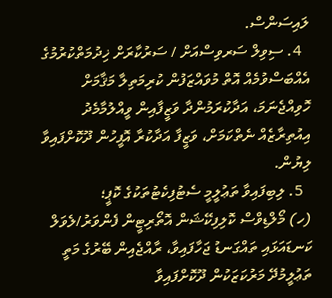ލައިސަންސް.
  4. ސިވިލް ސަރވިސްއަށް / ސަރުކާރަށް ޚިދުމަތްކުރުމުގެ އެއްބަސްވުމެއް އޮތް މުވައްޒަފުން ކުރިމަތިލާ މަޤާމަށް ހޮވިއްޖެނަމަ، އަދާކުރަމުންދާ ވަޒީފާއިން ވީއްލުމާމެދު އިއުތިރާޒެއް ނެތްކަމަށް، ވަޒީފާ އަދާކުރާ އޮފީހުން ދޫކޮށްފައިވާ ލިޔުން.
  5. ލިބިފައިވާ ތަޢުލީމީ ސެޓުފިކެޓުތަކުގެ ކޮޕީ؛
(ހ) މޯލްޑިވްސް ކޮލިފިކޭޝަން އޮތޯރިޓީން ފެންވަރު/ލެވަލް ކަނޑައަޅައި ތައްގަނޑު ޖަހާފައިވާ، ރާއްޖެއިން ބޭރުގެ މަތީ ތަޢުލީމުދޭ މަރުކަޒަކުން ދޫކޮށްފައިވާ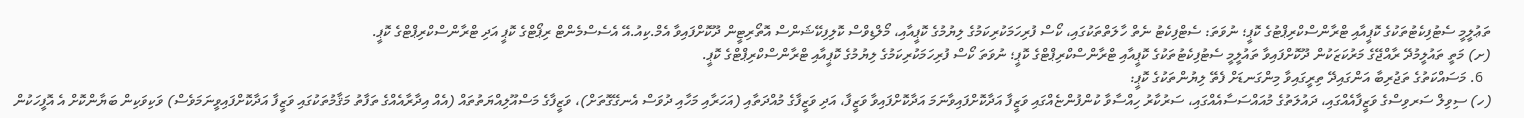ތަޢުލީމީ ސެޓުފިކެޓުތަކުގެ ކޮޕީއާއި ޓްރާންސްކްރިޕްޓުގެ ކޮޕީ؛ ނުވަތަ: ސެޓްފިކެޓު ނެތް ހާލަތްތަކުގައި، ކޯސް ފުރިހަމަކުރިކަމުގެ ލިޔުމުގެ ކޮޕީއާއި، މޯލްޑިވްސް ކޮލިފިކޭޝަންސް އޮތޯރިޓީން ދޫކޮށްފައިވާ އެމް.ކިއު.އޭ އެސެސްމެންޓް ރިޕޯޓްގެ ކޮޕީ އަދި ޓްރާންސްކްރިޕްޓްގެ ކޮޕީ.
(ށ) މަތީ ތައުލީމުދޭ ރާއްޖޭގެ މަރުކަޒަކުން ދޫކޮށްފައިވާ ތައުލީމީ ސެޓުފިކެޓުތަކުގެ ކޮޕީއާއި ޓްރާންސްކްރިޕްޓްގެ ކޮޕީ؛ ނުވަތަ ކޯސް ފުރިހަމަކުރިކަމުގެ ލިޔުމުގެ ކޮޕީއާއި ޓްރާންސްކްރިޕްޓްގެ ކޮޕީ.
  6. މަސައްކަތުގެ ތަޖުރިބާ އަންގައިދޭ ތިރީގައިވާ މިންގަނޑަށް ފެތޭ ލިޔުންތަކުގެ ކޮޕީ:
(ހ) ސިވިލް ސަރވިސްގެ ވަޒީފާއެއްގައި، ދައުލަތުގެ މުއައްސަސާއެއްގައި، ސަރުކާރު ހިއްސާވާ ކުންފުންޏެއްގައި ވަޒީފާ އަދާކޮށްފައިވާނަމަ އަދާކޮށްފައިވާ ވަޒީފާ، އަދި ވަޒީފާގެ މުއްދަތާއި (އަހަރާއި މަހާއި ދުވަސް އެނގޭގޮތަށް)، ވަޒީފާގެ މަސްއޫލިއްޔަތުތައް (އެއް އިދާރާއެއްގެ ތަފާތު މަޤާމުތަކުގައި ވަޒީފާ އަދާކޮށްފައިވީނަމަވެސް) ވަކިވަކިން ބަޔާންކޮށް އެ އޮފީހަކުން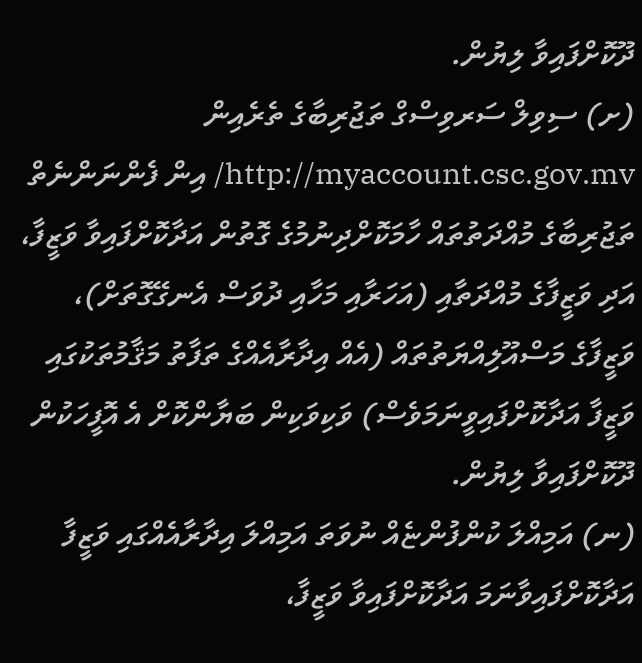ދޫކޮށްފައިވާ ލިޔުން.
(ށ) ސިވިލް ސަރވިސްގް ތަޖުރިބާގެ ތެރެއިން http://myaccount.csc.gov.mv/ އިން ފެންނަންނެތް ތަޖުރިބާގެ މުއްދަތުތައް ހާމަކޮށްދިނުމުގެ ގޮތުން އަދާކޮށްފައިވާ ވަޒީފާ، އަދި ވަޒީފާގެ މުއްދަތާއި (އަހަރާއި މަހާއި ދުވަސް އެނގޭގޮތަށް)، ވަޒީފާގެ މަސްއޫލިއްޔަތުތައް (އެއް އިދާރާއެއްގެ ތަފާތު މަޤާމުތަކުގައި ވަޒީފާ އަދާކޮށްފައިވީނަމަވެސް) ވަކިވަކިން ބަޔާންކޮށް އެ އޮފީހަކުން ދޫކޮށްފައިވާ ލިޔުން.
(ނ) އަމިއްލަ ކުންފުންޏެއް ނުވަތަ އަމިއްލަ އިދާރާއެއްގައި ވަޒީފާ އަދާކޮށްފައިވާނަމަ އަދާކޮށްފައިވާ ވަޒީފާ،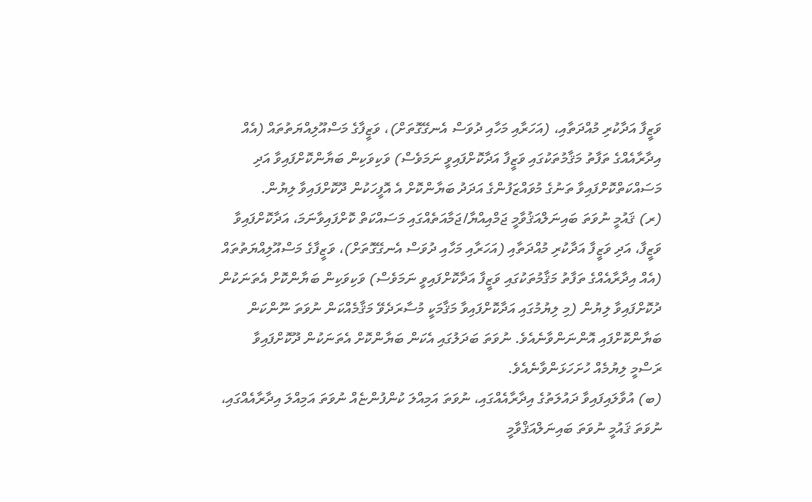ވަޒީފާ އަދާކުރި މުއްދަތާއި، (އަހަރާއި މަހާއި ދުވަސް އެނގޭގޮތަށް)، ވަޒީފާގެ މަސްއޫލިއްޔަތުތައް (އެއް އިދާރާއެއްގެ ތަފާތު މަޤާމުތަކުގައި ވަޒީފާ އަދާކޮށްފައިވީ ނަމަވެސް) ވަކިވަކިން ބަޔާންކޮށްފައިވާ އަދި މަސައްކަތްކޮށްފައިވާ ތަނުގެ މުވައްޒަފުންގެ އަދަދު ބަޔާންކޮށް އެ އޮފީހަކުން ދޫކޮށްފައިވާ ލިޔުން.
(ރ) ޤައުމީ ނުވަތަ ބައިނަލްއަޤުވާމީ ޖަމްއިއްޔާ/ޖަމާއަތެއްގައި މަސައްކަތް ކޮށްފައިވާނަމަ، އަދާކޮށްފައިވާ ވަޒީފާ، އަދި ވަޒީފާ އަދާކުރި މުއްދަތާއި (އަހަރާއި މަހާއި ދުވަސް އެނގޭގޮތަށް)، ވަޒީފާގެ މަސްއޫލިއްޔަތުތައް (އެއް އިދާރާއެއްގެ ތަފާތު މަޤާމުތަކުގައި ވަޒީފާ އަދާކޮށްފައިވީ ނަމަވެސް) ވަކިވަކިން ބަޔާންކޮށް އެތަނަކުން ދުކޮށްފައިވާ ލިޔުން (މި ލިޔުމުގައި އަދާކޮށްފައިވާ މަޤާމަކީ މުސާރަދެވޭ މަޤާމެއްކަން ނުވަތަ ނޫންކަން ބަޔާންކޮށްފައި އޮންނަންވާނެއެވެ. ނުވަތަ ބަދަލުގައި އެކަން ބަޔާންކޮށް އެތަނަކުން ދޫކޮށްފައިވާ ރަސްމީ ލިޔުމެއް ހުށަހަޅަންވާނެއެވެ.
(ބ) އުވާލައިފައިވާ ދައުލަތުގެ އިދާރާއެއްގައި، ނުވަތަ އަމިއްލަ ކުންފުންޏެއް ނުވަތަ އަމިއްލަ އިދާރާއެއްގައި، ނުވަތަ ޤައުމީ ނުވަތަ ބައިނަލްއަޤްވާމީ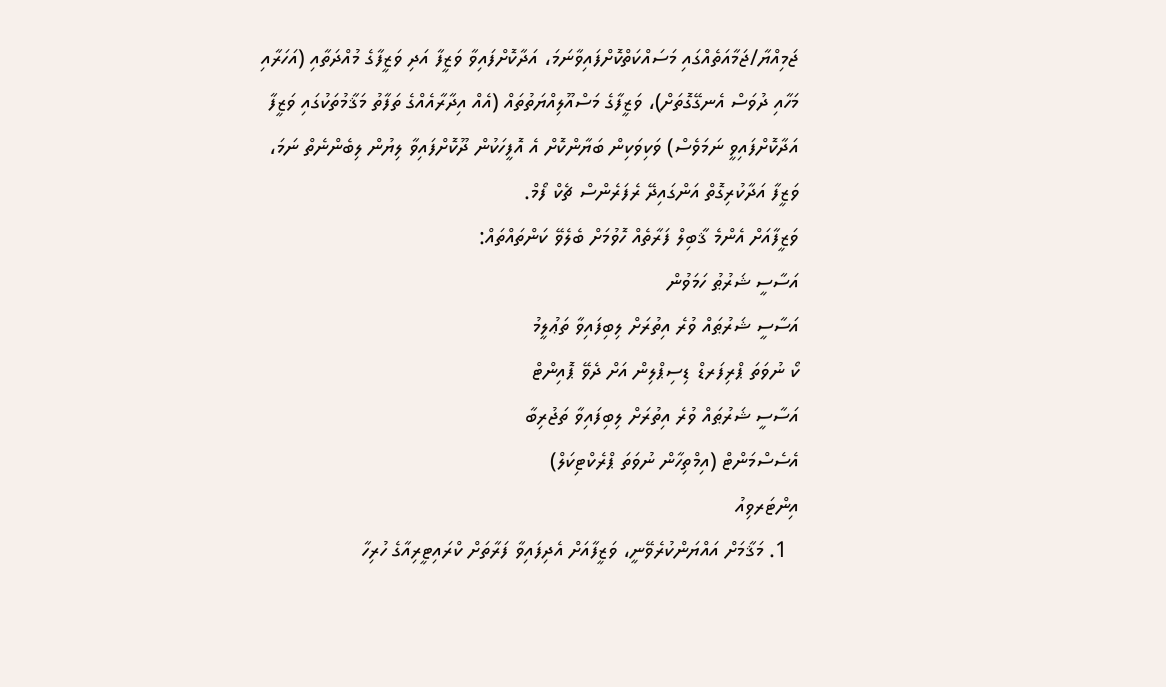ޖަމިއްޔާ/ޖަމާއަތެއްގައި މަސައްކަތްކޮށްފައިވާނަމަ، އަދާކޮށްފައިވާ ވަޒީފާ އަދި ވަޒީފާގެ މުއްދަތާއި (އަހަރާއި މަހާއި ދުވަސް އެނގޭގޮތަށް)، ވަޒީފާގެ މަސްއޫލިއްޔަތުތައް (އެއް އިދާރާއެއްގެ ތަފާތު މަޤާމުތަކުގައި ވަޒީފާ އަދާކޮށްފައިވީ ނަމަވެސް) ވަކިވަކިން ބަޔާންކޮށް އެ އޮފީހަކުން ދޫކޮށްފައިވާ ލިޔުން ލިބެންނެތް ނަމަ، ވަޒީފާ އަދާކުރިގޮތް އަންގައިދޭ ރެފަރެންސް ޗެކް ފޯމް.
ވަޒީފާއަށް އެންމެ ޤާބިލް ފަރާތެއް ހޮވުމަށް ބެލެވޭ ކަންތައްތައް:
އަސާސީ ޝަރުޠު ހަމަވުން
އަސާސީ ޝަރުޠައް ވުރެ އިތުރަށް ލިބިފައިވާ ތަޢުލީމު
ކޯ ނުވަތަ ޕްރިފަރޑް ޑިސިޕްލިން އަށް ދެވޭ ޕޮއިންޓް
އަސާސީ ޝަރުޠައް ވުރެ އިތުރަށް ލިބިފައިވާ ތަޖުރިބާ
އެސެސްމަންޓް (އިމްތިހާން ނުވަތަ ޕްރެކްޓިކަލް)
އިންޓަރވިއު
  1. މަޤާމަށް އައްޔަންކުރެވޭނީ، ވަޒީފާއަށް އެދިފައިވާ ފަރާތަށް ކްރައިޓީރިއާގެ ހުރިހާ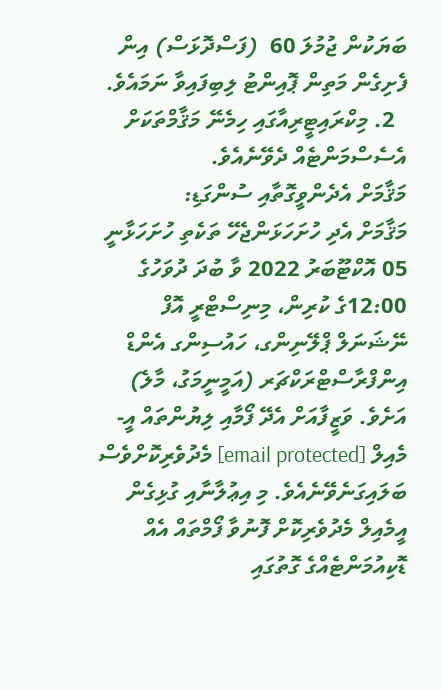ބަޔަކުން ޖުމުލަ 60  (ފަސްދޮޅަސް) އިން ފެށިގެން މަތިން ޕޮއިންޓު ލިބިފައިވާ ނަމައެވެ.
  2. މިކްރައިޓީރިއާގައި ހިމެނޭ މަޤާމްތަކަށް އެސެސްމަންޓެއް ދެވޭނެއެވެ.
މަޤާމަށް އެދެންވީގޮތާއި ސުންގަޑި:
މަޤާމަށް އެދި ހުށަހަޅަންޖެހޭ ތަކެތި ހުށަހަޅާނީ 05 އޮކްޓޫބަރު 2022 ވާ ބުދަ ދުވަހުގެ 12:00ގެ ކުރިން، މިނިސްޓްރީ އޮފް ނޭޝަނަލް ޕްލޭނިންގ، ހައުސިންގ އެންޑް އިންފްރާސްޓްރަކްޗަރ (އަމީނީމަގު، މާލެ) އަށެވެ. ވަޒީފާއަށް އެދޭ ފޯމާއި ލިޔުންތައް އީ-މެއިލް [email protected] މެދުވެރިކޮށްވެސް ބަލައިގަނެވޭނެއެވެ. މި އިޢުލާނާއި ގުޅިގެން އީމެއިލް މެދުވެރިކޮށް ފޮނުވާ ފޯމްތައް އެއް ޑޮކިއުމަންޓެއްގެ ގޮތުގައި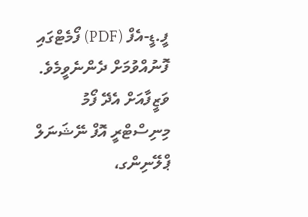ފީ.ޑީ-އެފް (PDF) ފޯމެޓްގައި ފޮނުއްވުމަށް ދެންނެވީމެވެ. ވަޒީފާއަށް އެދޭ ފޯމު މިނިސްޓްރީ އޮފް ނޭޝަނަލް ޕްލޭނިންގ،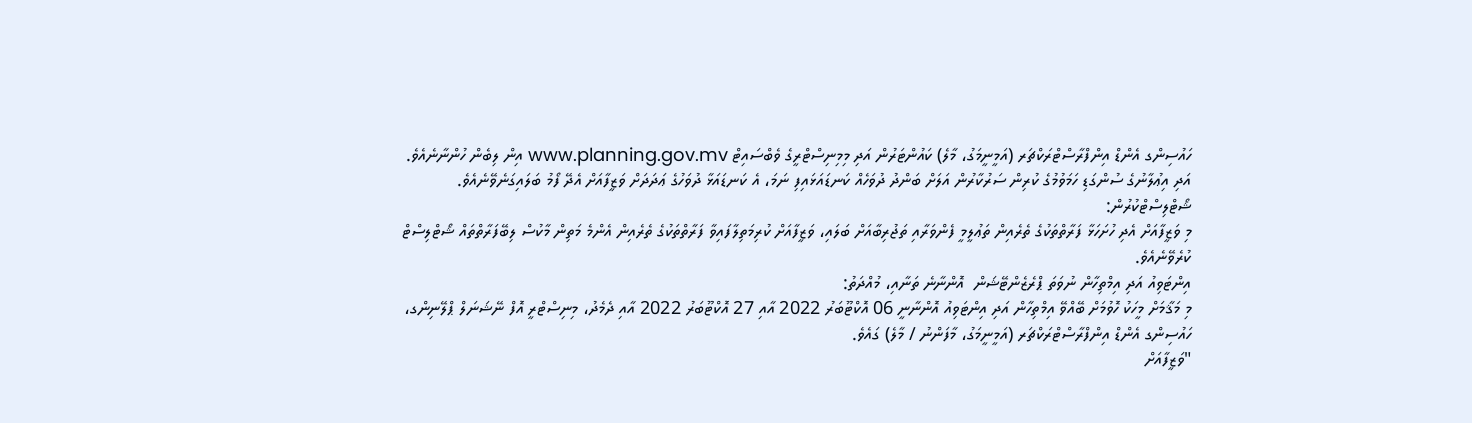ހައުސިންގ އެންޑް އިންފްރާސްޓްރަކްޗަރ (އަމީނީމަގު، މާލެ) ކައުންޓަރުން އަދި މިމިނިސްޓްރީގެ ވެބްސައިޓް www.planning.gov.mv އިން ލިބެން ހުންނާނެއެވެ. އަދި އިޢުލާނުގެ ސުންގަޑި ހަމަވުމުގެ ކުރިން ސަރުކާރުން އަލަށް ބަންދު ދުވަހެއް ކަނޑައަޅައިފި ނަމަ، އެ ކަނޑައަޅާ ދުވަހުގެ ޢަދަދަށް ވަޒީފާއަށް އެދޭ ފޯމު ބަލައިގަނެވޭނެއެވެ.
ޝޯޓްލިސްޓްކުރުން:
މި ވަޒީފާއަށް އެދި ހުށަހަޅާ ފަރާތްތަކުގެ ތެރެއިން ތަޢުލީމީ ފެންވަރާއި ތަޖުރިބާއަށް ބަލައި، ވަޒީފާއަށް ކުރިމަތިލާފައިވާ ފަރާތްތަކުގެ ތެރެއިން އެންމެ މަތިން މާކުސް ލިބޭފަރާތްތައް ޝޯޓްލިސްޓް ކުރެވޭނެއެވެ.
އިންޓަވިއު އަދި އިމްތިހާން ނުވަތަ ޕްރެޒެންޓޭޝަން  އޮންނާނެ ތަނާއި، މުއްދަތު:
މި މަޤާމަށް މީހަކު ހޮވުމަށް ބޭއްވޭ އިމްތިހާން އަދި އިންޓަވިއު އޮންނާނީ 06 އޮކްޓޫބަރު 2022 އާއި 27 އޮކްޓޫބަރު 2022 އާއި ދެމެދު، މިނިސްޓްރީ އޮފް ނޭޝަނަލް ޕްލޭނިންގ، ހައުސިންގ އެންޑް އިންފްރާސްޓްރަކްޗަރ (އަމީނީމަގު، މާފަންނު / މާލެ) ގައެވެ.
"ވަޒީފާއަށް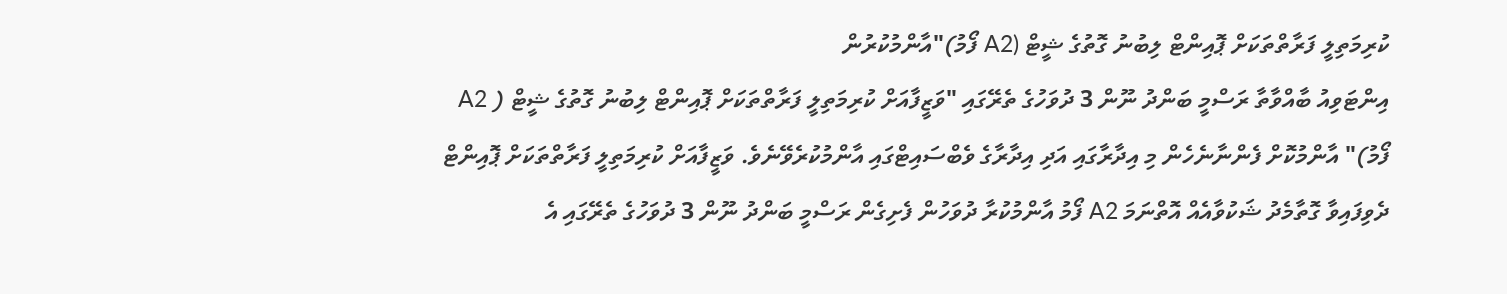ކުރިމަތިލީ ފަރާތްތަކަށް ޕޮއިންޓް ލިބުނު ގޮތުގެ ޝީޓް (A2 ފޯމު)"އާންމުކުރުން
އިންޓަވިއު ބާއްވާތާ ރަސްމީ ބަންދު ނޫން 3 ދުވަހުގެ ތެރޭގައި "ވަޒީފާއަށް ކުރިމަތިލީ ފަރާތްތަކަށް ޕޮއިންޓް ލިބުނު ގޮތުގެ ޝީޓް ( A2 ފޯމު)" އާންމުކޮށް ފެންނާނެހެން މި އިދާރާގައި އަދި އިދާރާގެ ވެބްސައިޓްގައި އާންމުކުރެވޭނެވެ. ވަޒީފާއަށް ކުރިމަތިލީ ފަރާތްތަކަށް ޕޮއިންޓް ދެވިފައިވާ ގޮތާމެދު ޝަކުވާއެއް އޮތްނަމަ A2 ފޯމު އާންމުކުރާ ދުވަހުން ފެށިގެން ރަސްމީ ބަންދު ނޫން 3 ދުވަހުގެ ތެރޭގައި އެ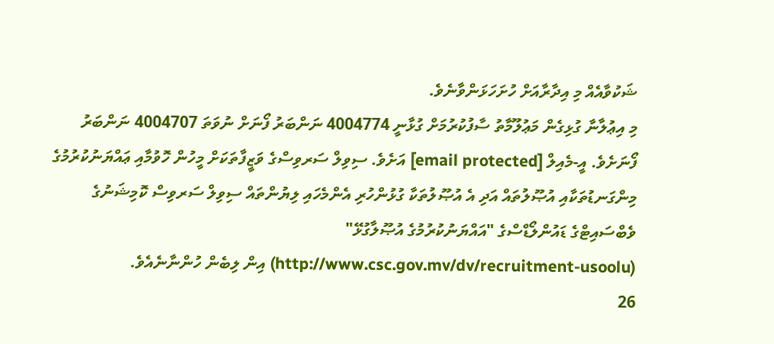ޝަކުވާއެއް މި އިދާރާއަށް ހުށަހަޅަންވާނެވެ.
މި އިޢުލާނާ ގުޅިގެން މަޢުލޫމާތު ސާފުކުރުމަށް ގުޅާނީ 4004774 ނަންބަރު ފޯނަށް ނުވަތަ 4004707 ނަންބަރު ފޯނަށެވެ. އީ-މެއިލް [email protected] އަށެވެ. ސިވިލް ސަރވިސްގެ ވަޒީފާތަކަށް މީހުން ހޮވުމާއި ޢައްޔަނުކުރުމުގެ މިންގަނޑުތަކާއި އުޞޫލުތައް އަދި އެ އުޞޫލުތަކާ ގުޅުންހުރި އެންމެހައި ލިޔުންތައް ސިވިލް ސަރވިސް ކޮމިޝަނުގެ ވެބްސައިޓްގެ ޑައުންލޯޑްސްގެ "އައްޔަނުކުރުމުގެ އުޞޫލާގުޅޭ" (http://www.csc.gov.mv/dv/recruitment-usoolu) އިން ލިބެން ހުންނާނެއެވެ.
26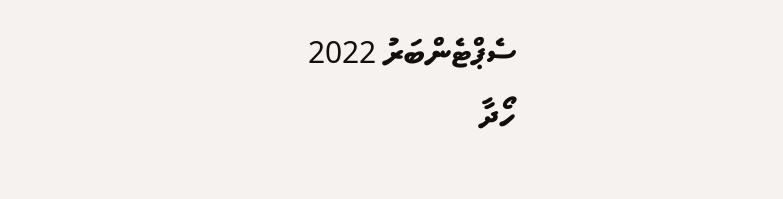ސެޕްޓެންބަރު 2022
ހޯދާ